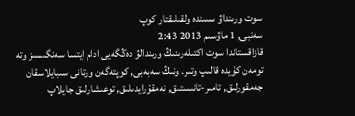سوت ورىنداۋ ىسىندە ولقىلىقتار كوپ
سەنبى, 1 ماۋسىم 2013 2:43
قازاقستاندا سوت اكتىلەرىنىڭ ورىندالۋ دەڭگەيى ادام ايتسا سەنگىسىز وتە تومەن كۇيدە قالىپ وتىر. ونىڭ سەبەبى, كوپتەگەن ورتانى سىبايلاسقان جەمقورلىق, تامىر-تانىستىق, نەمقۇرايدىلىق, توعىشارلىق جايلاپ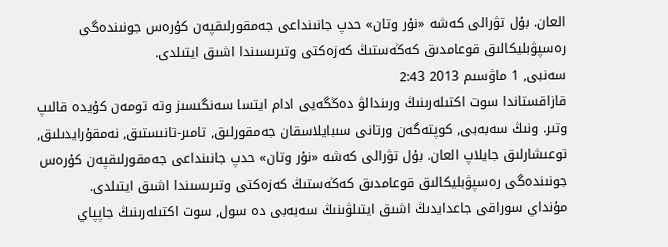العان. بۇل تۋرالى كەشە «نۇر وتان» حدپ جانىنداعى جەمقورلىقپەن كۇرەس جونىندەگى رەسپۋبليكالىق قوعامدىق كەڭەستىڭ كەزەكتى وتىرىسىندا اشىق ايتىلدى.
سەنبى, 1 ماۋسىم 2013 2:43
قازاقستاندا سوت اكتىلەرىنىڭ ورىندالۋ دەڭگەيى ادام ايتسا سەنگىسىز وتە تومەن كۇيدە قالىپ وتىر. ونىڭ سەبەبى, كوپتەگەن ورتانى سىبايلاسقان جەمقورلىق, تامىر-تانىستىق, نەمقۇرايدىلىق, توعىشارلىق جايلاپ العان. بۇل تۋرالى كەشە «نۇر وتان» حدپ جانىنداعى جەمقورلىقپەن كۇرەس جونىندەگى رەسپۋبليكالىق قوعامدىق كەڭەستىڭ كەزەكتى وتىرىسىندا اشىق ايتىلدى.
مۇنداي سوراقى جاعدايدىڭ اشىق ايتىلۋىنىڭ سەبەبى دە سول, سوت اكتىلەرىنىڭ جاپپاي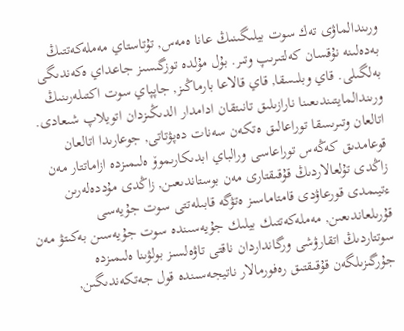ورىندالماۋى تەك سوت بيلىگىنىڭ عانا ەمەس, تۇتاستاي مەملەكەتتىڭ بەدەلىنە نۇقسان كەلتىرىپ وتىر. بۇل مۇلدە توزگىسىز جاعداي ەكەندىگى بەلگىلى. قاي وبلىسقا, قاي قالاعا بارماڭىز, جاپپاي سوت اكتىلەرىنىڭ ورىندالمايتىندىعىنا نارازىلىق تانىتقان ادامدار الدىڭىزدان اتويلاپ شىعادى.
اتالعان وتىرىسقا توراعالىق ەتكەن سەنات دەپۋتاتى, جوعارىدا اتالعان قوعامدىق كەڭەس توراعاسى ورالباي ابدىكارىموۆ ەلىمىزدە ازاماتتار مەن زاڭدى تۇلعالاردىڭ قۇقىقتارى مەن بوستاندىعىن, زاڭدى مۇددەلەرىن ءتيىمدى قورعاۋدى قامتاماسىز ەتۋگە قابىلەتتى سوت جۇيەسى قۇرىلعاندىعىن, مەملەكەتتىك بيلىك جۇيەسىندە سوت جۇيەسىن بەكىتۋ مەن سوتتاردىڭ اتقارۋشى ورگانداردان ناقتى تاۋەلسىز بولۋىنا ەلىمىزدە جۇرگىزىلگەن قۇقىقتىق رەفورمالار ناتيجەسىندە قول جەتكەندىگىن,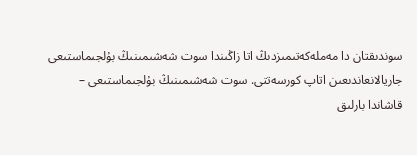سوندىقتان دا مەملەكەتىمىزدىڭ اتا زاڭىندا سوت شەشىمىنىڭ بۇلجىماستىعى جاريالانعاندىعىن اتاپ كورسەتتى. سوت شەشىمىنىڭ بۇلجىماستىعى – قاشاندا بارلىق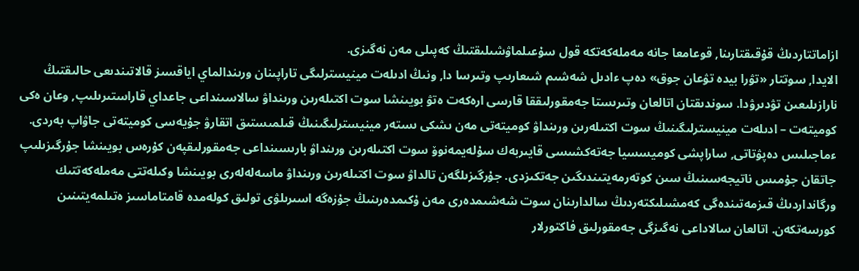ازاماتتاردىڭ قۇقىقتارىنا, قوعامعا جانە مەملەكەتكە قول سۇعىلماۋشىلىقتىڭ كەپىلى مەن نەگىزى.
الايدا, سوتتار «تۋرا بيدە تۋعان جوق» دەپ ءادىل شەشىم شىعارىپ وتىرسا دا, ونىڭ ادىلەت مينيسترلىگى تاراپىنان ورىندالماي اياقسىز قالاتىندىعى حالىقتىڭ نارازىلىعىن تۋدىرۋدا. سوندىقتان اتالعان وتىرىستا جەمقورلىققا قارسى ارەكەت ەتۋ بويىنشا سوت اكتىلەرىن ورىنداۋ سالاسىنداعى جاعداي قاراستىرىلىپ, وعان ەكى كوميتەت – ادىلەت مينيسترلىگىنىڭ سوت اكتىلەرىن ورىنداۋ كوميتەتى مەن ىشكى ىستەر مينيسترلىگىنىڭ قىلمىستىق اتقارۋ جۇيەسى كوميتەتى جاۋاپ بەردى.
ءماجىلىس دەپۋتاتى, ساراپشى كوميسسيا جەتەكشىسى قايىربەك سۇلەيمەنوۆ سوت اكتىلەرىن ورىنداۋ بارىسىنداعى جەمقورلىقپەن كۇرەس بويىنشا جۇرگىزىلىپ جاتقان جۇمىس ناتيجەسىنىڭ سىن كوتەرمەيتىندىگىن جەتكىزدى. جۇرگىزىلگەن تالداۋ سوت اكتىلەرىن ورىنداۋ ماسەلەلەرى بويىنشا وكىلەتتى مەملەكەتتىك ورگانداردىڭ قىزمەتىندەگى كەمشىلىكتەردىڭ سالدارىنان سوت شەشىمدەرى مەن ۇكىمدەرىنىڭ جۇزەگە اسىرىلۋى تولىق كولەمدە قامتاماسىز ەتىلمەيتىنىن كورسەتكەن. اتالعان سالاداعى نەگىزگى جەمقورلىق فاكتورلار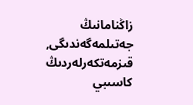زاڭنامانىڭ جەتىلمەگەندىگى, قىزمەتكەرلەردىڭ كاسىبي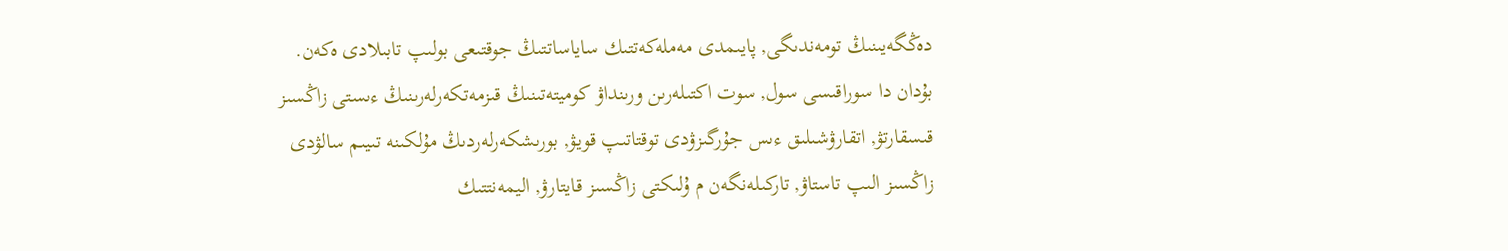دەڭگەيىنىڭ تومەندىگى, پايىمدى مەملەكەتتىك ساياساتتىڭ جوقتىعى بولىپ تابىلادى ەكەن.
بۇدان دا سوراقىسى سول, سوت اكتىلەرىن ورىنداۋ كوميتەتىنىڭ قىزمەتكەرلەرىنىڭ ءىستى زاڭسىز قىسقارتۋ, اتقارۋشىلىق ءىس جۇرگىزۋدى توقتاتىپ قويۋ, بورىشكەرلەردىڭ مۇلكىنە تىيىم سالۋدى زاڭسىز الىپ تاستاۋ, تاركىلەنگەن م ۇلىكتى زاڭسىز قايتارۋ, اليمەنتتىك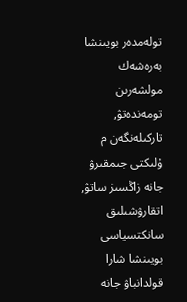تولەمدەر بويىنشا بەرەشەك مولشەرىن تومەندەتۋ, تاركىلەنگەن م ۇلىكتى جىمقىرۋ جانە زاڭسىز ساتۋ, اتقارۋشىلىق سانكتسياسى بويىنشا شارا قولدانباۋ جانە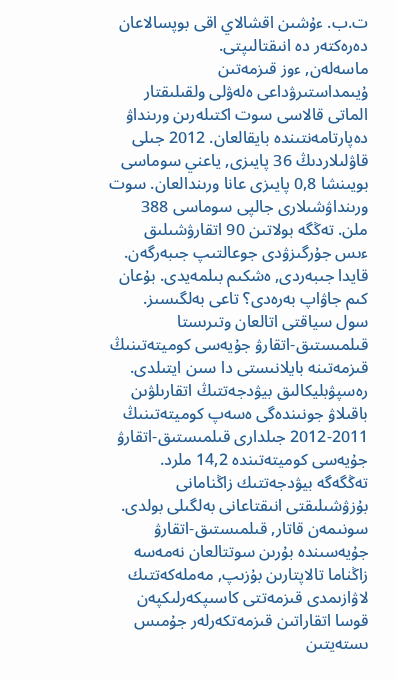ت.ب. ءۇشىن اقشالاي اقى بوپسالاعان دەرەكتەر دە انىقتالىپتى.
ماسەلەن, ءوز قىزمەتىن ۇيىمداستىرۋداعى ەلەۋلى ولقىلىقتار الماتى قالاسى سوت اكتىلەرىن ورىنداۋ دەپارتامەنتىندە بايقالعان. 2012 جىلى قاۋلىلاردىڭ 36 پايىزى, ياعني سوماسى بويىنشا 0,8 پايىزى عانا ورىندالعان. سوت ورىنداۋشىلارى جالپى سوماسى 388 ملن. تەڭگە بولاتىن 90 اتقارۋشىلىق ءىس جۇرگىزۋدى جوعالتىپ جىبەرگەن. قايدا جىبەردى, ەشكىم بىلمەيدى. بۇعان كىم جاۋاپ بەرەدى؟ تاعى بەلگىسىز.
سول سياقتى اتالعان وتىرىستا قىلمىستىق-اتقارۋ جۇيەسى كوميتەتىنىڭ قىزمەتىنە بايلانىستى دا سىن ايتىلدى. رەسپۋبليكالىق بيۋدجەتتىڭ اتقارىلۋىن باقىلاۋ جونىندەگى ەسەپ كوميتەتىنىڭ 2011-2012 جىلدارى قىلمىستىق-اتقارۋ جۇيەسى كوميتەتىندە 14,2 ملرد. تەڭگەگە بيۋدجەتتىك زاڭنامانى بۇزۋشىلىقتى انىقتاعانى بەلگىلى بولدى. سونىمەن قاتار, قىلمىستىق-اتقارۋ جۇيەسىندە بۇرىن سوتتالعان نەمەسە زاڭناما تالاپتارىن بۇزىپ, مەملەكەتتىك لاۋازىمدى قىزمەتتى كاسىپكەرلىكپەن قوسا اتقاراتىن قىزمەتكەرلەر جۇمىس ىستەيتىن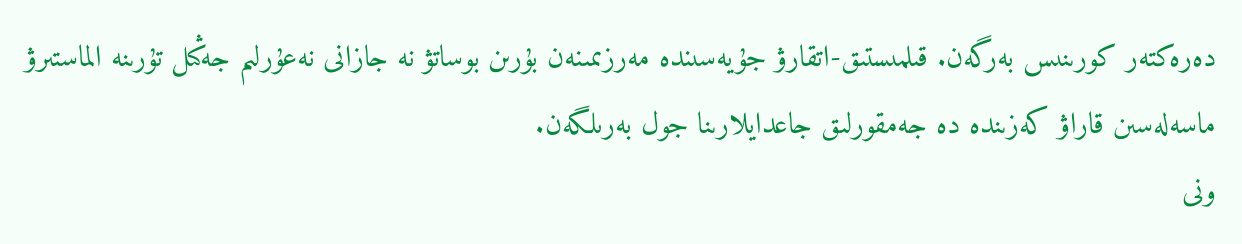دەرەكتەر كورىنىس بەرگەن. قىلمىستىق-اتقارۋ جۇيەسىندە مەرزىمىنەن بۇرىن بوساتۋ نە جازانى نەعۇرلىم جەڭىل تۇرىنە الماستىرۋ ماسەلەسىن قاراۋ كەزىندە دە جەمقورلىق جاعدايلارىنا جول بەرىلگەن.
ونى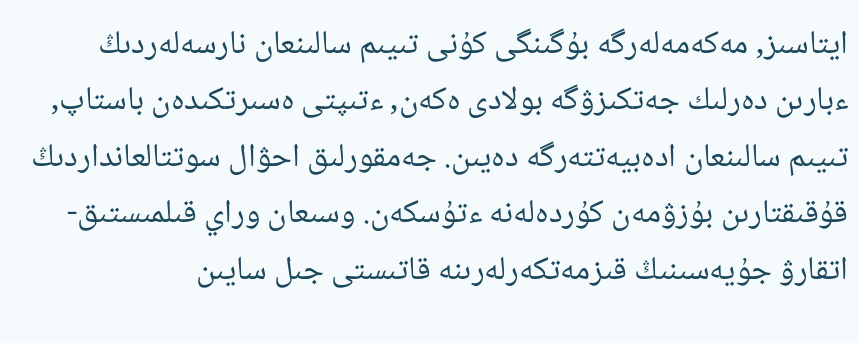ايتاسىز, مەكەمەلەرگە بۇگىنگى كۇنى تىيىم سالىنعان نارسەلەردىڭ ءبارىن دەرلىك جەتكىزۋگە بولادى ەكەن, ءتىپتى ەسىرتكىدەن باستاپ, تىيىم سالىنعان ادەبيەتتەرگە دەيىن. جەمقورلىق احۋال سوتتالعانداردىڭ قۇقىقتارىن بۇزۋمەن كۇردەلەنە ءتۇسكەن. وسىعان وراي قىلمىستىق-اتقارۋ جۇيەسىنىڭ قىزمەتكەرلەرىنە قاتىستى جىل سايىن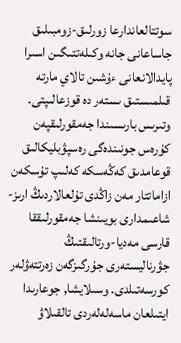سوتتالعاندارعا زورلىق-زومبىلىق جاساعانى جانە وكىلەتتىگىن اسىرا پايدالانعانى ءۇشىن تالاي مارتە قىلمىستىق ىستەر دە قوزعالىپتى.
وتىرىس بارىسىندا جەمقورلىقپەن كۇرەس جونىندەگى رەسپۋبليكالىق قوعامدىق كەڭەسكە كەلىپ تۇسكەن ازاماتتار مەن زاڭدى تۇلعالاردىڭ ارىز-شاعىمدارى بويىنشا جەمقورلىققا قارسى مەديا-ورتالىقتىڭ جۋرناليستەرى جۇرگىزگەن زەرتتەۋلەر كورسەتىلدى. وسىلايشا, جوعارىدا ايتىلعان ماسەلەلەردى تالقىلاۋ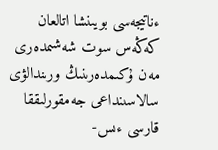ءناتيجەسى بويىنشا اتالعان كەڭەس سوت شەشىمدەرى مەن ۇكىمدەرىنىڭ ورىندالۋى سالاسىنداعى جەمقورلىققا قارسى ءىس-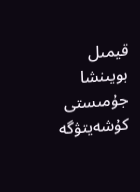قيمىل بويىنشا جۇمىستى كۇشەيتۋگە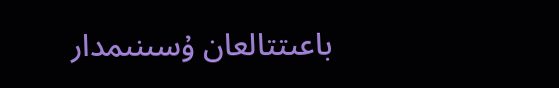باعىتتالعان ۇسىنىمدار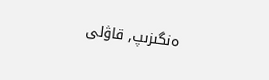ەنگىزىپ, قاۋلى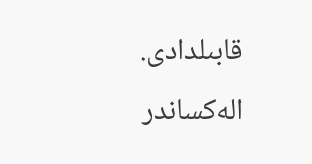قابىلدادى.
الەكساندر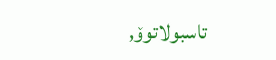تاسبولاتوۆ,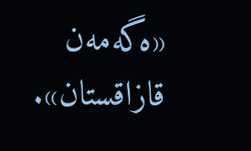«ەگەمەن قازاقستان».